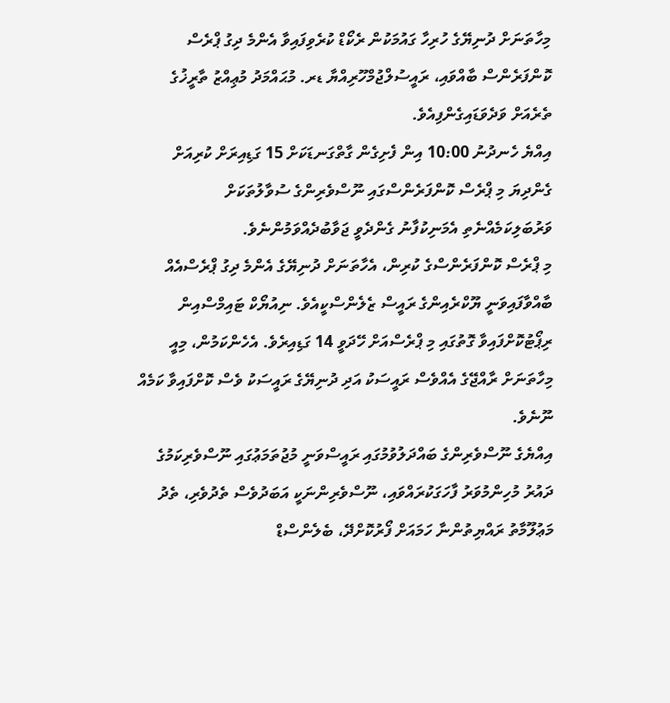މިހާތަނަށް ދުނިޔޭގެ ހުރިހާ ގައުމަކުން ރެކޯޑް ކުރެވިފައިވާ އެންމެ ދިގު ޕްރެސް ކޮންފަރެންސް ބާއްވައި، ރައީސުލްޖުމްހޫރިއްޔާ ޑރ. މުޙައްމަދު މުޢިއްޒު ތާރީޚުގެ ތެރެއަށް ވަދެވަޑައިގެންފިއެވެ.
އިއްޔެ ހެނދުނު 10:00 އިން ފެށިގެން ގާތްގަނޑަކަށް 15 ގަޑިއިރަށް ކުރިއަށް ގެންދިޔަ މި ޕްރެސް ކޮންފަރެންސްގައި ނޫސްވެރިންގެ ސުވާލުތަކަށް ވަރުބަލިކަމެއްނެތި އެމަނިކުފާނު ގެންދެވީ ޖަވާބުދެއްވަމުންނެވެ.
މި ޕްރެސް ކޮންފަރެންސްގެ ކުރިން، އެހާތަނަށް ދުނިޔޭގެ އެންމެ ދިގު ޕްރެސްއެއް ބާއްވާފައިވަނީ ޔޫކްރެއިންގެ ރައީސް ޒެލެންސްކީއެވެ. ނިއުޔޯކް ޓައިމްސްއިން ރިޕޯޓުކޮށްފައިވާ ގޮތުގައި މި ޕްރެސްއަށް ހޭދަވީ 14 ގަޑިއިރެވެ. އެހެންކަމުން، މިއީ މިހާތަނަށް ރާއްޖޭގެ އެއްވެސް ރައީސަކު އަދި ދުނިޔޭގެ ރައީސަކު ވެސް ކޮށްފައިވާ ކަމެއް ނޫނެވެ.
އިއްޔެގެ ނޫސްވެރިންގެ ބައްދަލުވުމުގައި ރައީސްވަނީ މުޖުތަމަޢުގައި ނޫސްވެރިކަމުގެ ދައުރު މުހިންމުވަރު ފާހަގަކުރައްވައި، ނޫސްވެރިންނަކީ އަބަދުވެސް ތެދުވެރި، ތެދު މަޢުލޫމާތު ރައްޔިތުންނާ ހަމައަށް ފޯރުކޮށްދޭ، ބެލެންސްޑް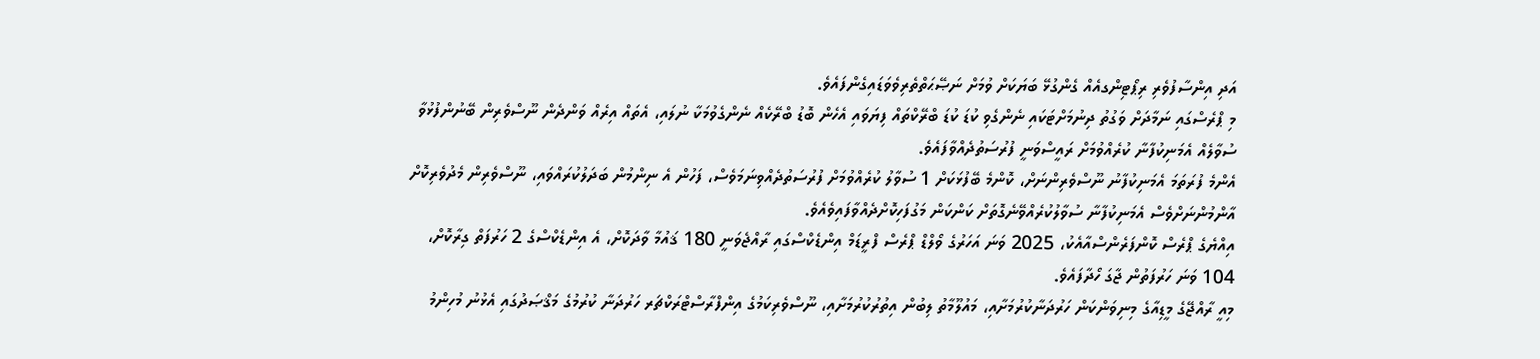އަދި އިންސާފުވެރި ރިޕޯޓިންގއެއް ގެންގުޅޭ ބަޔަކަށް ވުމަށް ނަޞޭޙަތްތެރިވެވަޑައިގެންފައެވެ.
މި ޕްރެސްގައި ނަމާދަށް ވަގުތު ދިނުމަށްޓަކައި ނެންގެވި ކުޑަ ކުޑަ ބްރޭކްތައް ފިޔަވައި އެހެން ބޮޑު ބްރޭކެއް ނެންގެވުމަކާ ނުލައި، އެތައް އިރެއް ވަންދެން ނޫސްވެރިން ބޭނުންފުޅުވާ ސުވާލެއް އެމަނިކުފާނާ ކުރެއްވުމަށް ރައީސްވަނީ ފުރުސަތުދެއްވާފައެވެ.
އެންމެ ފުރަތަމަ އެމަނިކުފާނު ނޫސްވެރިންނަށް، ކޮންމެ ބޭފުޅަކަށް 1 ސުވާލު ކުރެއްވުމަށް ފުރުސަތުދެއްވިނަމަވެސް، ފަހުން އެ ނިންމުން ބަދަލުކުރައްވައި، ނޫސްވެރިން މެދުވެރިކޮށް އާންމުންނަށްވެސް އެމަނިކުފާނާ ސުވާލުކުރެއްވޭނެގޮތަށް ކަންކަން މަގުފަހިކޮށްދެއްވާފައިވެއެވެ.
އިއްޔެގެ ޕްރެސް ކޮންފަރެންސްއާއެކު، 2025 ވަނަ އަހަރުގެ ވޯލްޑް ޕްރެސް ފްރީޑަމް އިންޑެކްސްގައި ރާއްޖެވަނީ 180 ޤައުމާ ވާދަކޮށް، އެ އިންޑެކްސްގެ 2 ހަރުފަތް ގިރާކޮށް، 104 ވަނަ ހަރުފަތުން ޖާގަ ހޯދާފައެވެ.
މިއީ ރާއްޖޭގެ މީޑިއާގެ މިނިވަންކަން ހަރުދަނާކުރުމަށާއި، މައުލޫމާތު ލިބުން އިތުރުކުރުމަށާއި، ނޫސްވެރިކަމުގެ އިންފްރާސްޓްރަކްޗަރ ހަރުދަނާ ކުރުމުގެ މަޤްޞަދުގައި އެޅުނު މުހިންމު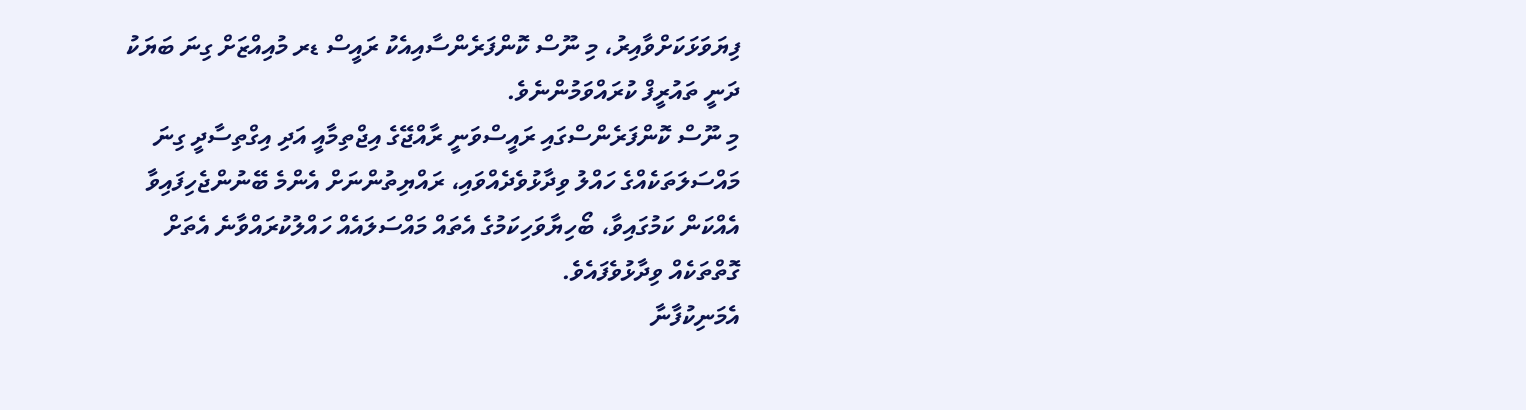ފިޔަވަޅަކަށްވާއިރު، މި ނޫސް ކޮންފަރެންސާއިއެކު ރައީސް ޑރ މުއިއްޒަށް ގިނަ ބަޔަކު ދަނީ ތައުރީފް ކުރައްވަމުންނެވެ.
މި ނޫސް ކޮންފަރެންސްގައި ރައީސްވަނީ ރާއްޖޭގެ އިޖްތިމާއީ އަދި އިގްތިސާދީ ގިނަ މައްސަލަތަކެއްގެ ހައްލު ވިދާޅުވެދެއްވައި، ރައްޔިތުންނަށް އެންމެ ބޭނުންޖެހިފައިވާ އެއްކަން ކަމުގައިވާ، ބޯހިޔާވަހިކަމުގެ އެތައް މައްސަލައެއް ހައްލުކުރައްވާނެ އެތަށް ގޮތްތަކެއް ވިދާޅުވެފައެވެ.
އެމަނިކުފާނާ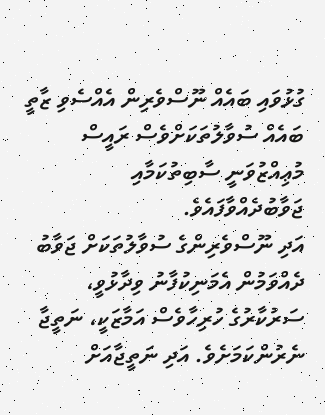ގުޅުވައި ބައެއް ނޫސްވެރިން އެއްސެވި ޒާތީ ބައެއް ސުވާލުތަކަށްވެސް ރައީސް މުޢިއްޒުވަނީ ސާބިތުކަމާއި ޖަވާބުދެއްވާފައެވެ.
އަދި ނޫސްވެރިންގެ ސުވާލުތަކަށް ޖަވާބު ދެއްވަމުން އެމަނިކުފާނު ވިދާޅުވީ، ސަރުކާރުގެ ހުރިހާވެސް އަމާޒަކީ، ނަތީޖާ ނެރުންކަމަށެވެ. އަދި ނަތީޖާއަށް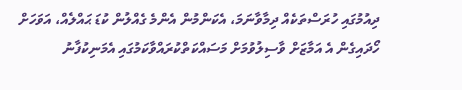ދިއުމުގައި ހުރަސްތަކެއް ދިމާވާނަމަ، އެކަންމުން އެންމެ ގެއްލުން ކުޑަ ޙައްލެއް، އަވަހަށް ހޯދައިގެން އެ އަމާޒަށް ވާސިލުވުމަށް މަސައްކަތްކުރައްވާކަމުގައި އެމަނިކުފާނު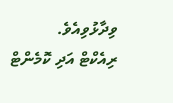ވިދާޅުވިއެވެ.
ރިއެކްޓް އަދި ކޮމެންޓް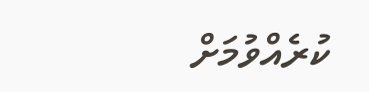ކުރެއްވުމަށް